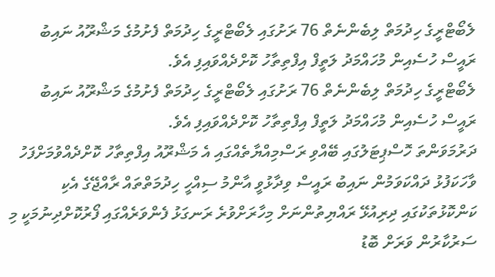ލެބޯޓްރީގެ ހިދުމަތް ލިބެންނެތް 76 ރަށުގައި ލެބޯޓްރީގެ ހިދުމަތް ފެށުމުގެ މަޝްރޫއު ނައިބު ރައީސް ހުސެއިން މުހައްމަދު ލަތީފް އިފްތިތާހު ކޮށްދެއްވައިފި އެވެ.
ލެބޯޓްރީގެ ހިދުމަތް ލިބެންނެތް 76 ރަށުގައި ލެބޯޓްރީގެ ހިދުމަތް ފެށުމުގެ މަޝްރޫއު ނައިބު ރައީސް ހުސެއިން މުހައްމަދު ލަތީފް އިފްތިތާހު ކޮށްދެއްވައިފި އެވެ.
ދަރުމަވަންތަ ހޮސްޕިޓަލުގައި ބޭއްވި ރަސްމިއްޔާތެއްގައި އެ މަޝްރޫއު އިފްތިތާހު ކޮށްދެއްވުމަށްފަހު ވާހަކަފުޅު ދައްކަވަމުން ނައިބު ރައީސް ވިދާޅުވީ އާންމު ސިއްހީ ހިދުމަތްތައް ރާއްޖޭގެ އެކި ކަންކޮޅުތަކުގައި ދިރިއުޅޭ ރައްޔިތުންނަށް މިހާރަށްވުރެ ރަނގަޅު ފެންވަރެއްގައި ފޯރުކޮށްދިނުމަކީ މި ސަރުކާރުން ވަރަށް ބޮޑު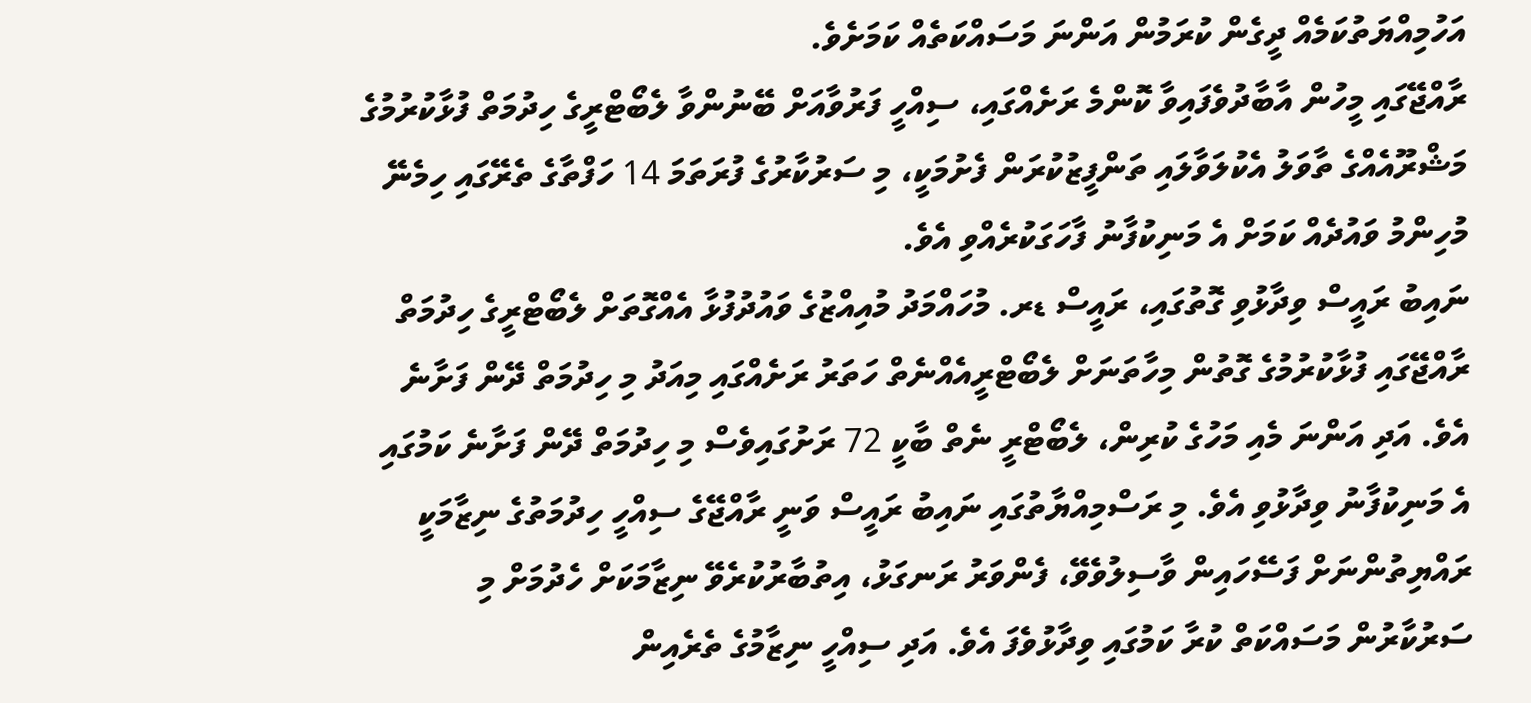އަހުމިއްޔަތުކަމެއް ދީގެން ކުރަމުން އަންނަ މަސައްކަތެއް ކަމަށެވެ.
ރާއްޖޭގައި މީހުން އާބާދުވެފައިވާ ކޮންމެ ރަށެއްގައި، ސިއްހީ ފަރުވާއަށް ބޭނުންވާ ލެބޯޓްރީގެ ހިދުމަތް ފުޅާކުރުމުގެ މަޝްރޫއެއްގެ ތާވަލު އެކުލަވާލައި ތަންފީޒުކުރަން ފެށުމަކީ، މި ސަރުކާރުގެ ފުރަތަމަ 14 ހަފްތާގެ ތެރޭގައި ހިމެނޭ މުހިންމު ވައުދެއް ކަމަށް އެ މަނިކުފާނު ފާހަގަކުރެއްވި އެވެ.
ނައިބު ރައީސް ވިދާޅުވި ގޮތުގައި، ރައީސް ޑރ. މުހައްމަދު މުއިއްޒުގެ ވައުދުފުޅާ އެއްގޮތަށް ލެބޯޓްރީގެ ހިދުމަތް ރާއްޖޭގައި ފުޅާކުރުމުގެ ގޮތުން މިހާތަނަށް ލެބޯޓްރީއެއްނެތް ހަތަރު ރަށެއްގައި މިއަދު މި ހިދުމަތް ދޭން ފަށާނެ އެވެ. އަދި އަންނަ މެއި މަހުގެ ކުރިން، ލެބޯޓްރީ ނެތް ބާކީ 72 ރަށުގައިވެސް މި ހިދުމަތް ދޭން ފަށާނެ ކަމުގައި އެ މަނިކުފާނު ވިދާޅުވި އެވެ. މި ރަސްމިއްޔާތުގައި ނައިބު ރައީސް ވަނީ ރާއްޖޭގެ ސިއްހީ ހިދުމަތުގެ ނިޒާމަކީ ރައްޔިތުންނަށް ފަސޭހައިން ވާސިލުވެވޭ، ފެންވަރު ރަނގަޅު، އިތުބާރުކުރެވޭ ނިޒާމަކަށް ހެދުމަށް މި ސަރުކާރުން މަސައްކަތް ކުރާ ކަމުގައި ވިދާޅުވެފަ އެވެ. އަދި ސިއްހީ ނިޒާމުގެ ތެރެއިން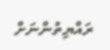ރައްޔިތުންނަށް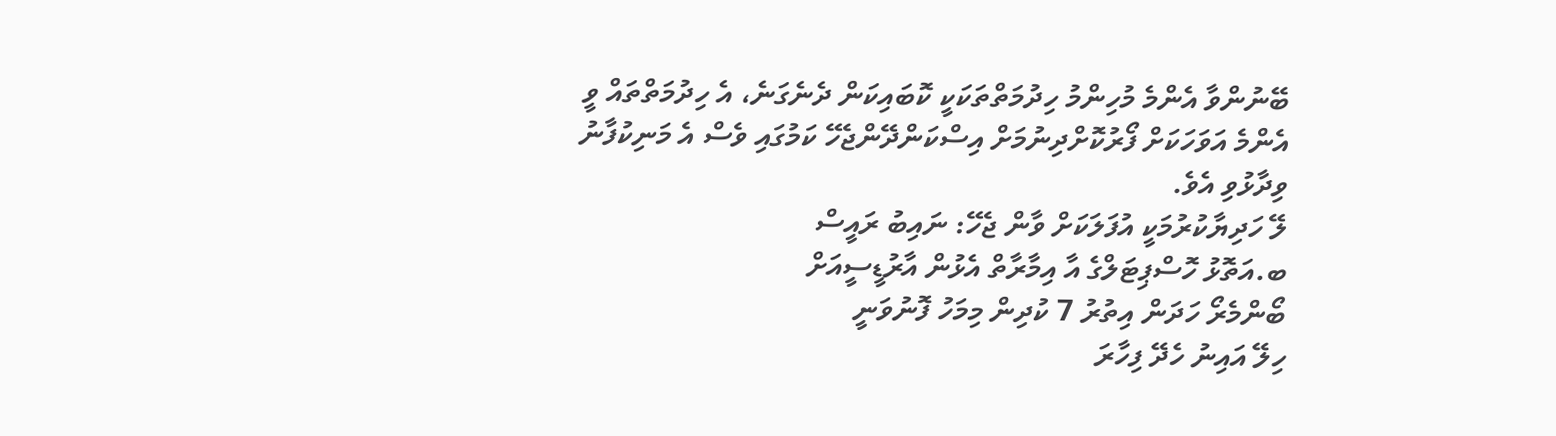ބޭނުންވާ އެންމެ މުހިންމު ހިދުމަތްތަކަކީ ކޮބައިކަން ދެނެގަނެ، އެ ހިދުމަތްތައް ވީ އެންމެ އަވަހަކަށް ފޯރުކޮށްދިނުމަށް އިސްކަންދޭންޖެހޭ ކަމުގައި ވެސް އެ މަނިކުފާނު ވިދާޅުވި އެވެ.
ލޭ ހަދިޔާކުރުމަކީ އުފަލަކަށް ވާން ޖެހޭ: ނައިބު ރައީސް
ބ.އަތޮޅު ހޮސްޕިޓަލްގެ އާ އިމާރާތް އެޅުން އާރުޑީސީއަށް
ބޯންމެރޯ ހަދަން އިތުރު 7 ކުދިން މިމަހު ފޮނުވަނީ
ހިލޭ އައިނު ހެދޭ ފިހާރަ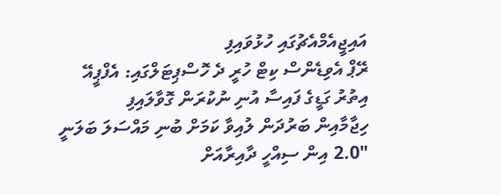އައިޖީއެމްއެޗުގައި ހުޅުވައިފި
ރޭޕް އެވިޑެންސް ކިޓް ހުރީ ދެ ހޮސްޕިޓަލްގައި: އެފްޕީއޭ
އިތުރު ގަޑީގެ ފައިސާ އުނި ނުކުރަން ގޮވާލައިފި
ހިޖާމާއިން ބަރުދަން ލުއިވާ ކަމަށް ބުނި މައްސަލަ ބަލަނީ
"2.0 އިން ސިއްހީ ދާއިރާއަށް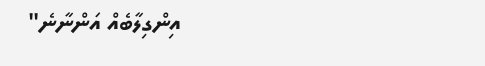އިންގިލާބެއް އަންނާނެ"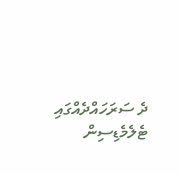ދެ ސަރަހައްދެއްގައި ޓެލެމެޑިސިން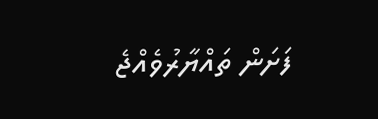ފަށަން ތައްޔާރުވެއްޖެ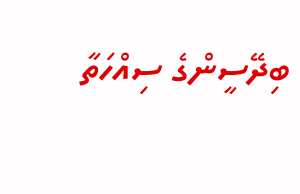ބިދޭސީންގެ ސިއްހަތާ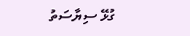ގުޅޭ ސިޔާސަތު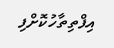އިފްތިތާހުކޮށްފި